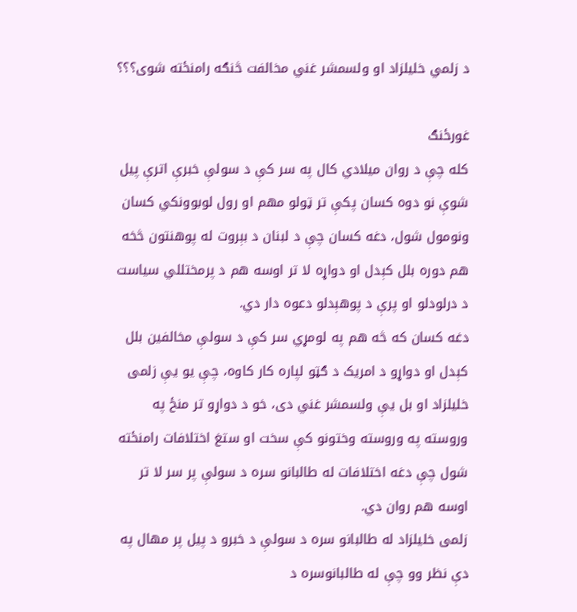د زلمي خليلزاد او ولسمشر غني مخالفت څنګه رامنځته شوی؟؟؟

غورځنګ
کله چې د روان ميلادي کال په سر کې د سولې خبرې اترې پيل شوې نو دوه کسان پکې تر ټولو مهم او رول لوبوونکي کسان ونومول شول، دغه کسان چې د لبنان د بېروت له پوهنتون څخه هم دوره بلل کېدل او دواړه لا تر اوسه هم د پرمختللي سياست د درلودلو او پرې د پوهېدلو دعوه دار دي.
دغه کسان که څه هم په لومړي سر کې د سولې مخالفين بلل کېدل او دواړو د امریک د ګټو لپاره کار کاوه، چې يو يې زلمی خليلزاد او بل يې ولسمشر غني دی، خو د دواړو تر منځ په وروسته په وروسته وختونو کې سخت او ستغ اختلافات رامنځته شول چې دغه اختلافات له طالبانو سره د سولې پر سر لا تر اوسه هم روان دي.
زلمی خليلزاد له طالبانو سره د سولې د خبرو د پيل پر مهال په دې نظر وو چې له طالبانوسره د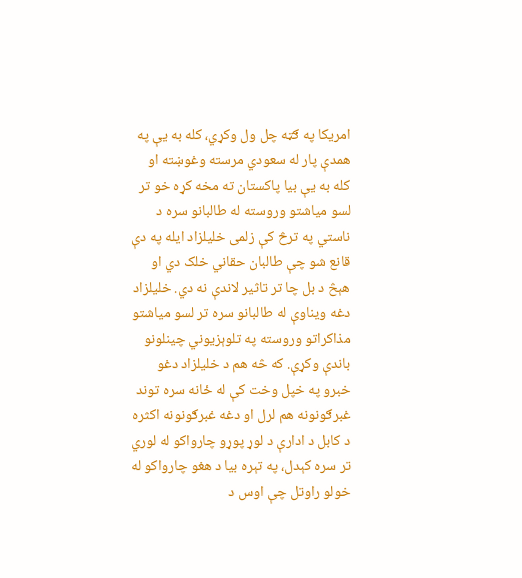امريکا په ګټه چل ول وکړي، کله به يې په همدې پار له سعودي مرسته وغوښته او کله به يې بيا پاکستان ته مخه کړه خو تر لسو مياشتو وروسته له طالبانو سره د ناستي په ترڅ کې زلمی خليلزاد ايله په دې قانع شو چې طالبان حقاني خلک دي او هېڅ د بل چا تر تاثير لاندې نه دي. خليلزاد دغه ويناوې له طالبانو سره تر لسو مياشتو مذاکراتو وروسته په تلوېزيوني چينلونو باندې وکړې. که څه هم د خليلزاد دغو خبرو په خپل وخت کې له ځانه سره توند غبرګونونه هم لرل او دغه غبرګونونه اکثره د کابل د ادارې د لوړ پوړو چارواکو له لوري تر سره کېدل، په تېره بیا د هغو چارواکو له خولو راوتل چې اوس د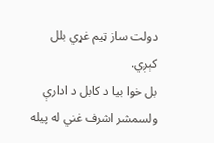دولت ساز ټيم غړي بلل کېږي.
بل خوا بيا د کابل د ادارې ولسمشر اشرف غني له پيله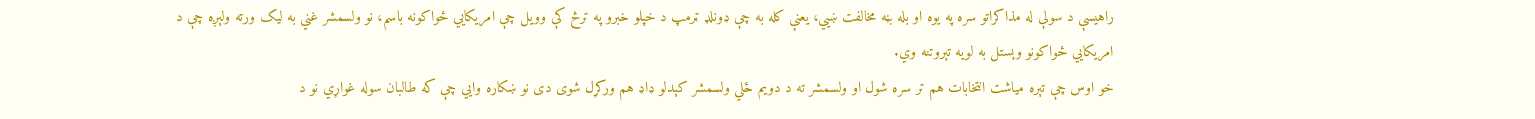راهيسې د سولې له مذاکراتو سره په يوه او بله بڼه مخالفت ښيي، يعنې کله به چې ډونلډ ټرمپ د خپلو خبرو په ترڅ کې وويل چې امريکايي ځواکونه باسم، نو ولسمشر غني به ليک ورته ولېږه چې د امريکايي ځواکونو وېستل به لويه تېروتنه وي.
خو اوس چې تېره مياشت انتخابات هم تر سره شول او ولسمشر ته د دويم ځلي ولسمشر کېدلو ډاډ هم ورکړل شوی دی نو ښکاره وايي چې که طالبان سوله غواړي نو د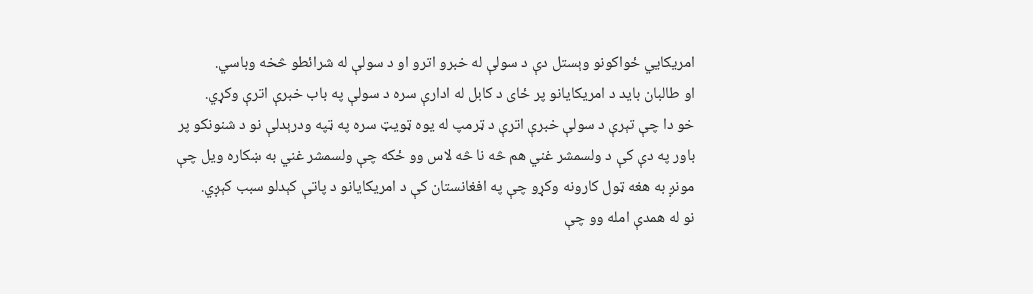امريکايي ځواکونو وېستل دې د سولې له خبرو اترو او د سولې له شرائطو څخه وباسي.
او طالبان بايد د امريکايانو پر ځای د کابل له ادارې سره د سولې په باب خبرې اترې وکړي.
خو دا چې تېرې د سولې خبرې اترې د ټرمپ له يوه ټويټ سره په ټپه ودرېدلې نو د شنونکو پر باور په دې کې د ولسمشر غني هم څه نا څه لاس وو ځکه چې ولسمشر غني به ښکاره ويل چې مونږ به هغه ټول کارونه وکړو چې په افغانستان کې د امريکايانو د پاتې کېدلو سبب کېږي.
نو له همدې امله وو چې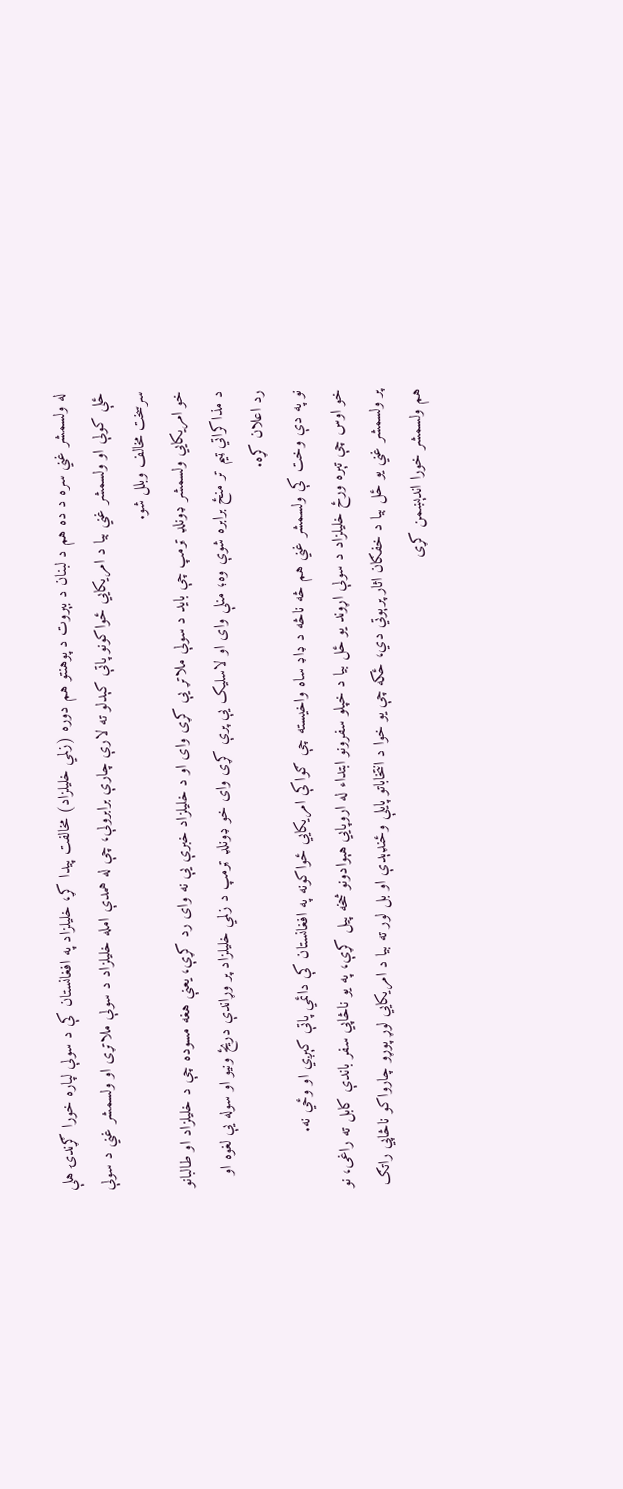له ولسمشر غني سره د ده هم د لبنان د بېروت د پوهنتو هم دوره (زلمي خليلزاد) مخالفت پيدا کړ، خليلزاد په افغانستان کې د سولې لپاره خورا ګړندۍ هلې ځلې کولې او ولسمشر غني بيا د امريکايي ځواکونو پاتې کېدلو ته لارې چارې برابرولې، چې له همدې امله خليلزاد د سولې ملاتړی او ولسمشر غني د سولې سرسخت مخالف وبلل شو.
خو امريکايي ولسمشر ډونلډ ټرمپ چې بايد د سولې ملاتړ يې کړی وای او د خليلزاد خبرې يې نه وای رد کړې، يعنې هغه مسوده چې د خليلزاد او طالبانو د مذاکراتي ټيم تر منځ برابره شوې وه؛ منلې وای او لاسليک يې پرې کړی وای خو ډونلډ ټرمپ د زلمي خليلزاد پر وړاندې دريځ ونيو او سوله يې لغوه او رد اعلان کړه.
نو په دې وخت کې ولسمشر غني هم څه ناڅه د ډاډ ساه واخيسته چې ګواکې امريکايي ځواکونه په افغانستان کې دائمي پاتې کېږي او وځي نه.
خو اوس چې تېره ورځ خليلزاد د سولې اړوند يو ځل بيا د خپلو سفرونو ابتداء له اروپايي هېوادونو څخه پيل کړې، په يو ناڅاپي سفر باندې کابل ته راغی، نو پر ولسمشر غني يو ځل بيا د خفګان اثار پرېوتي دي، ځکه چې يو خوا د انتخاباتو پايلې وځنډېدې او بل لور ته بيا د امريکايي لوړ پوړو چارواکو ناڅاپي راتګ هم ولسمشر خورا اندېښمن کړی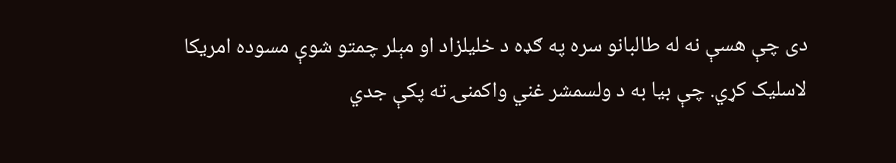دی چې هسې نه له طالبانو سره په ګډه د خليلزاد او مېلر چمتو شوې مسوده امريکا لاسليک کړي. چې بیا به د ولسمشر غني واکمنۍ ته پکې جدي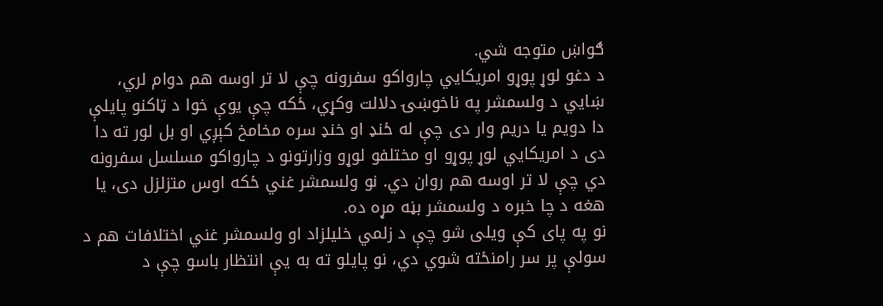ګواښ متوجه شي.
د دغو لوړ پوړو امريکايي چارواکو سفرونه چې لا تر اوسه هم دوام لري، ښايي د ولسمشر په ناخوښۍ دلالت وکړي، ځکه چې يوې خوا د ټاکنو پايلې دا دويم يا دريم وار دی چې له ځنډ او خنډ سره مخامخ کېږي او بل لور ته دا دی د امريکايي لوړ پوړو او مختلفو لوړو وزارتونو د چارواکو مسلسل سفرونه دي چې لا تر اوسه هم روان دي. نو ولسمشر غني ځکه اوس متزلزل دی، يا هغه د چا خبره د ولسمشر بڼه مړه ده.
نو په پای کې ويلی شو چې د زلمي خليلزاد او ولسمشر غني اختلافات هم د سولې پر سر رامنځته شوي دي، نو پايلو ته به يې انتظار باسو چې د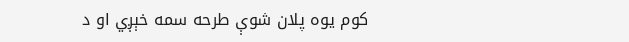کوم يوه پلان شوې طرحه سمه خېږي او د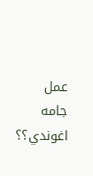عمل جامه اغوندي؟؟